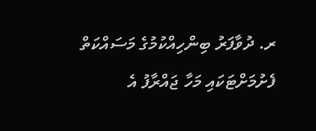ރ. ދުވާފަރު ބިންހިއްކުމުގެ މަސައްކަތް ފެށުމަށްޓަކައި މަހާ ޖައްރާފު އެ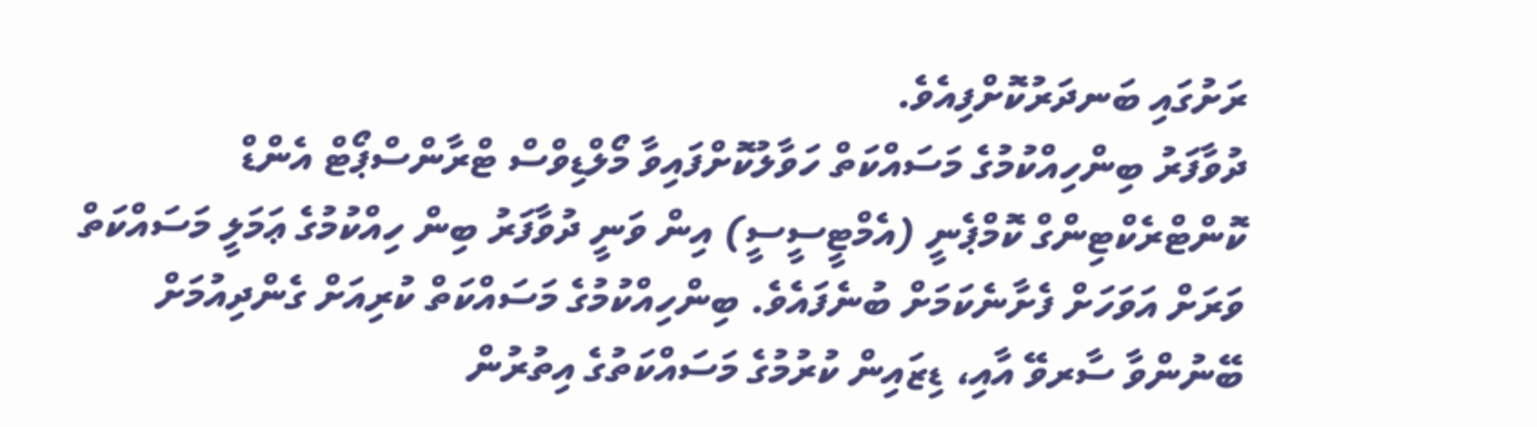ރަށުގައި ބަނދަރުކޮށްފިއެވެ.
ދުވާފަރު ބިންހިއްކުމުގެ މަސައްކަތް ހަވާލުކޮށްފައިވާ މޯލްޑިވްސް ޓްރާންސްޕޯޓް އެންޑް ކޮންޓްރެކްޓިންގް ކޮމްޕެނީ (އެމްޓީސީސީ) އިން ވަނީ ދުވާފަރު ބިން ހިއްކުމުގެ ޢަމަލީ މަސައްކަތް ވަރަށް އަވަހަށް ފެށާނެކަމަށް ބުނެފައެވެ. ބިންހިއްކުމުގެ މަސައްކަތް ކުރިއަށް ގެންދިއުމަށް ބޭނުންވާ ސާރވޭ އާއި، ޑިޒައިން ކުރުމުގެ މަސައްކަތުގެ އިތުރުން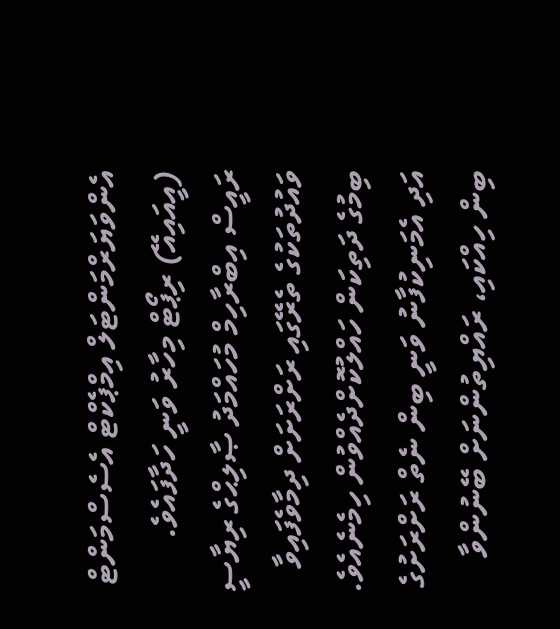އެންވަޔަރްމަންޓަލް އިމްޕެކްޓް އެސެސްމަންޓް (އީއައިއޭ) ރިޕޯޓް މިހާރު ވަނީ ހަދާފައެވެ.
ރައީސް އިބްރާހިމް މުހައްމަދު ޞާލިޙްގެ ރިޔާސީ ވައުދުތަކުގެ ތެރޭގައި ރަށްރަށަށް ދިމާވެފައިވާ ބިމުގެ ދަތިކަން ހައްލުކޮށްދެއްވުން ހިމެނެއެވެ. އަދި އެމަނިކުފާނު ވަނީ ބިން ނެތް ރަށްރަށުގެ ބިން ހިއްކައި، ރައްޔިތުންނަށް ބޭނުންވާ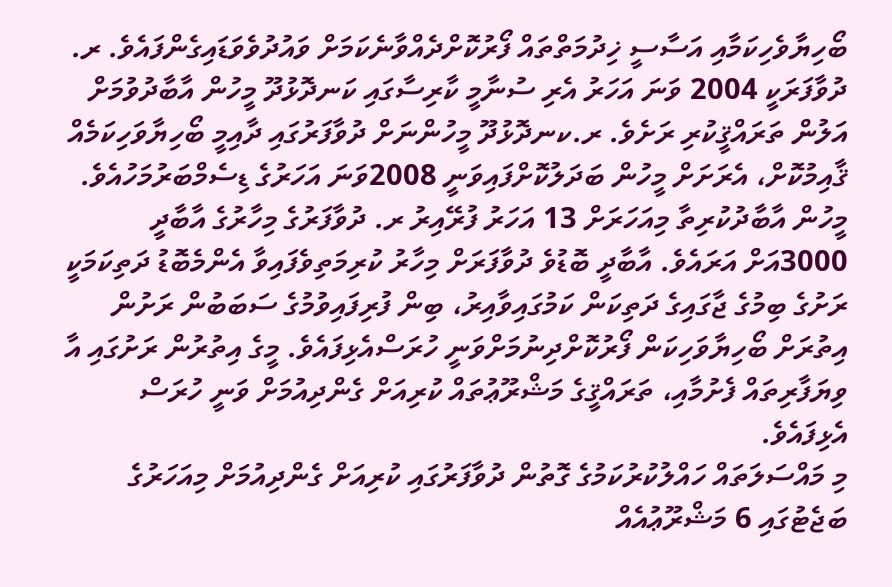ބޯހިޔާވެހިކަމާއި އަސާސީ ޚިދުމަތްތައް ފޯރުކޮށްދެއްވާނެކަމަށް ވައުދުވެވަޑައިގެންފައެވެ. ރ. ދުވާފަރަކީ 2004 ވަނަ އަހަރު އެރި ސުނާމީ ކާރިސާގައި ކަނދޮޅުދޫ މީހުން އާބާދުވުމަށް އަލުން ތަރައްޤީކުރި ރަށެވެ. ރ.ކނދޮޅުދޫ މީހުންނަށް ދުވާފަރުގައި ދާއިމީ ބޯހިޔާވަހިކަމެއް ޤާއިމުކޮށް، އެރަށަށް މީހުން ބަދަލުކޮށްފައިވަނީ 2008ވަނަ އަހަރުގެ ޑިސެމްބަރުމަހުއެވެ. މީހުން އާބާދުކުރިތާ މިއަހަރަށް 13 އަހަރު ފުރޭއިރު ރ. ދުވާފަރުގެ މިހާރުގެ އާބާދީ 3000އަށް އަރައެވެ. އާބާދީ ބޮޑުވެ ދުވާފަރަށް މިހާރު ކުރިމަތިވެފައިވާ އެންމެބޮޑު ދަތިކަމަކީ ރަށުގެ ބިމުގެ ޖާގައިގެ ދަތިކަން ކަމުގައިވާއިރު، ބިން ފުރިފައިވުމުގެ ސަބަބުން ރަށުން އިތުރަށް ބޯހިޔާވަހިކަން ފޯރުކޮށްދިނުމަށްވަނީ ހުރަސްއެޅިފައެވެ. މީގެ އިތުރުން ރަށުގައި އާ ވިޔަފާރިތައް ފެށުމާއި، ތަރައްޤީގެ މަޝްރޫޢުތައް ކުރިއަށް ގެންދިއުމަށް ވަނީ ހުރަސް އެޅިފައެވެ.
މި މައްސަލަތައް ހައްލުކުރުކަމުގެ ގޮތުން ދުވާފަރުގައި ކުރިއަށް ގެންދިއުމަށް މިއަހަރުގެ ބަޖެޓުގައި 6 މަޝްރޫޢުއެއް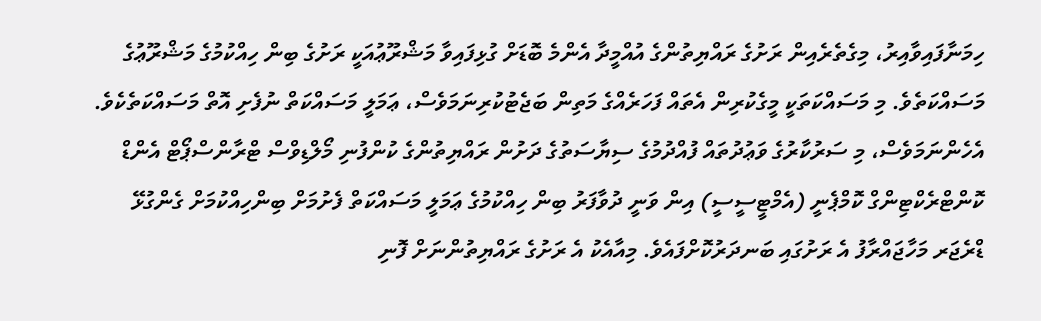ހިމަނާފައިވާއިރު، މިގެތެރެއިން ރަށުގެ ރައްޔިތުންގެ އުއްމީދާ އެންމެ ބޮޑަށް ގުޅިފައިވާ މަޝްރޫޢުއަކީ ރަށުގެ ބިން ހިއްކުމުގެ މަޝްރޫޢުގެ މަސައްކަތެވެ. މި މަސައްކަތަކީ މީގެކުރިން އެތައް ފަހަރެއްގެ މަތިން ބަޖެޓުކުރިނަމަވެސް، ޢަމަލީ މަސައްކަތް ނުފެށި އޮތް މަސައްކަތެކެވެ. އެހެންނަމަވެސް، މި ސަރުކާރުގެ ވަޢުދުތައް ފުއްދުމުގެ ސިޔާސަތުގެ ދަށުން ރައްޔިތުންގެ ކުންފުނި މޯލްޑިވްސް ޓްރާންސްޕޯޓް އެންޑް ކޮންޓްރެކްޓިންގް ކޮމްޕެނީ (އެމްޓީސީސީ) އިން ވަނީ ދުވާފަރު ބިން ހިއްކުމުގެ ޢަމަލީ މަސައްކަތް ފެށުމަށް ބިންހިއްކުމަށް ގެންގުޅޭ ޑްރެޖަރ މަހާޖައްރާފު އެ ރަށުގައި ބަނދަރުކޮށްފައެވެ. މިއާއެކު އެ ރަށުގެ ރައްޔިތުންނަށް ފޮނި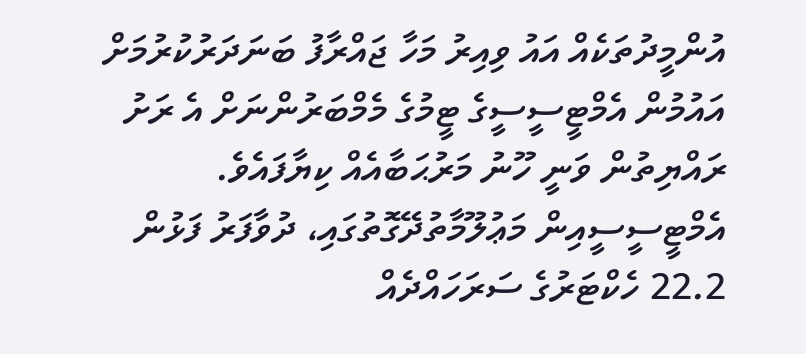އުންމީދުތަކެއް އައު ވިއިރު މަހާ ޖައްރާފު ބަނަދަރުކުރުމަށް އައުމުން އެމްޓީސީސީގެ ޓީމުގެ މެމްބަރުންނަށް އެ ރަށު ރައްޔިތުން ވަނީ ހޫނު މަރުޙަބާއެއް ކިޔާފައެވެ.
އެމްޓީސީސީއިން މަޢުލޫމާތުދޭގޮތުގައި، ދުވާފަރު ފަޅުން 22.2 ހެކްޓަރުގެ ސަރަހައްދެއް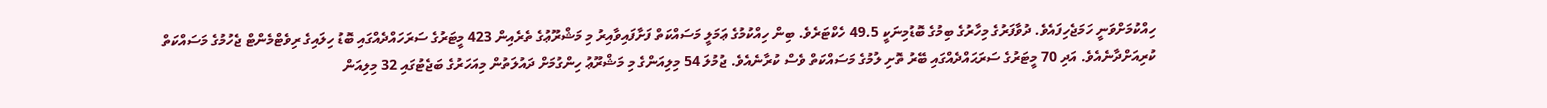ހިއްކުމަށްވަނީ ހަމަޖެހިފައެވެ. ދުވާފަރުގެ މިހާރުގެ ބިމުގެ ބޮޑުމިނަކީ 49.5 ހެކްޓަރެވެ. ބިން ހިއްކުމުގެ ޢަމަލީ މަސައްކަތް ފަށާފައިވާއިރު މި މަޝްރޫޢުގެ ތެރެއިން 423 މީޓަރުގެ ސަރަހައްދެއްގައި ބޮޑު ހިލައިގެ ރިވެޓްމެންޓް ޖެހުމުގެ މަސައްކަތް ކުރިއަށްދާނެއެވެ. އަދި 70 މީޓަރުގެ ސަރަޙައްދެއްގައި ބޭރު ތޮށި ލުމުގެ މަސައްކަތް ވެސް ކުރާނެއެވެ. ޖުމުލަ 54 މިލިއަންގެ މި މަޝްރޫޢު ހިންގުމަށް ދައުލަތުން މިއަހަރުގެ ބަޖެޓުގައި 32 މިލިއަން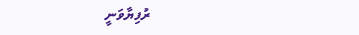ރުފިޔާވަނީ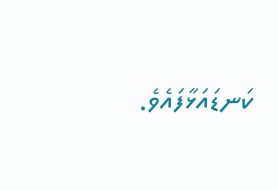ކަނޑައަޅާފައެވެ.